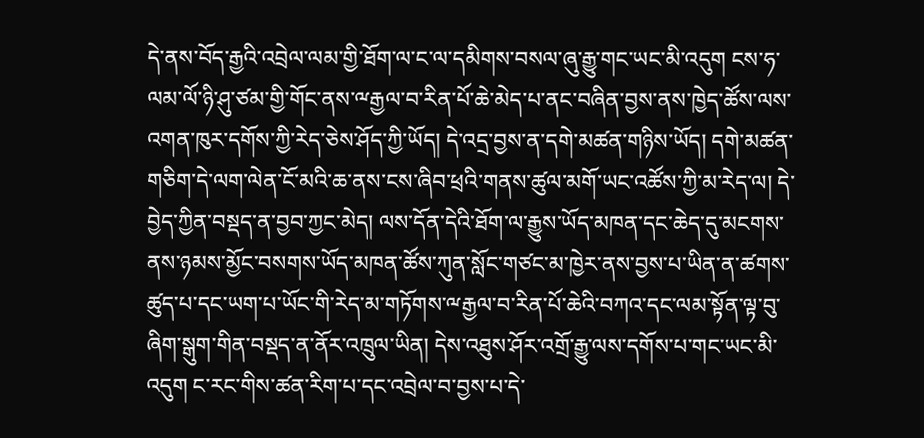དེ་ནས་བོད་རྒྱའི་འབྲེལ་ལམ་གྱི་ཐོག་ལ་ང་ལ་དམིགས་བསལ་ཞུ་རྒྱུ་གང་ཡང་མི་འདུག ངས་ཧ་ལམ་ལོ་ཉི་ཤུ་ཙམ་གྱི་གོང་ནས་ྋརྒྱལ་བ་རིན་པོ་ཆེ་མེད་པ་ནང་བཞིན་བྱས་ནས་ཁྱེད་ཚོས་ལས་འགན་ཁུར་དགོས་ཀྱི་རེད་ཅེས་ཤོད་ཀྱི་ཡོད། དེ་འདྲ་བྱས་ན་དགེ་མཚན་གཉིས་ཡོད། དགེ་མཚན་གཅིག་དེ་ལག་ལེན་ངོ་མའི་ཆ་ནས་ངས་ཞིབ་ཕྲའི་གནས་ཚུལ་མགོ་ཡང་འཚོས་ཀྱི་མ་རེད་ལ། དེ་བྱེད་ཀྱིན་བསྡད་ན་བྱབ་ཀྱང་མེད། ལས་དོན་དེའི་ཐོག་ལ་རྒྱུས་ཡོད་མཁན་དང་ཆེད་དུ་མངགས་ནས་ཉམས་མྱོང་བསགས་ཡོད་མཁན་ཚོས་ཀུན་སློང་གཙང་མ་ཁྱེར་ནས་བྱས་པ་ཡིན་ན་ཚགས་ཚུད་པ་དང་ཡག་པ་ཡོང་གི་རེད་མ་གཏོགས་ྋརྒྱལ་བ་རིན་པོ་ཆེའི་བཀའ་དང་ལམ་སྟོན་ལྟ་བུ་ཞིག་སྒུག་གིན་བསྡད་ན་ནོར་འཁྲུལ་ཡིན། དེས་འཐུས་ཤོར་འགྲོ་རྒྱུ་ལས་དགོས་པ་གང་ཡང་མི་འདུག ང་རང་གིས་ཚན་རིག་པ་དང་འབྲེལ་བ་བྱས་པ་དེ་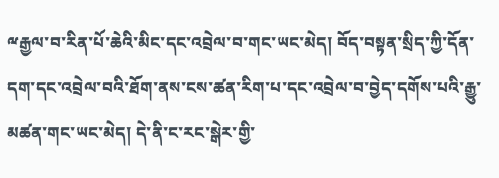ྋརྒྱལ་བ་རིན་པོ་ཆེའི་མིང་དང་འབྲེལ་བ་གང་ཡང་མེད། བོད་བསྟན་སྲིད་ཀྱི་དོན་དག་དང་འབྲེལ་བའི་ཐོག་ནས་ངས་ཚན་རིག་པ་དང་འབྲེལ་བ་བྱེད་དགོས་པའི་རྒྱུ་མཚན་གང་ཡང་མེད། དེ་ནི་ང་རང་སྒེར་གྱི་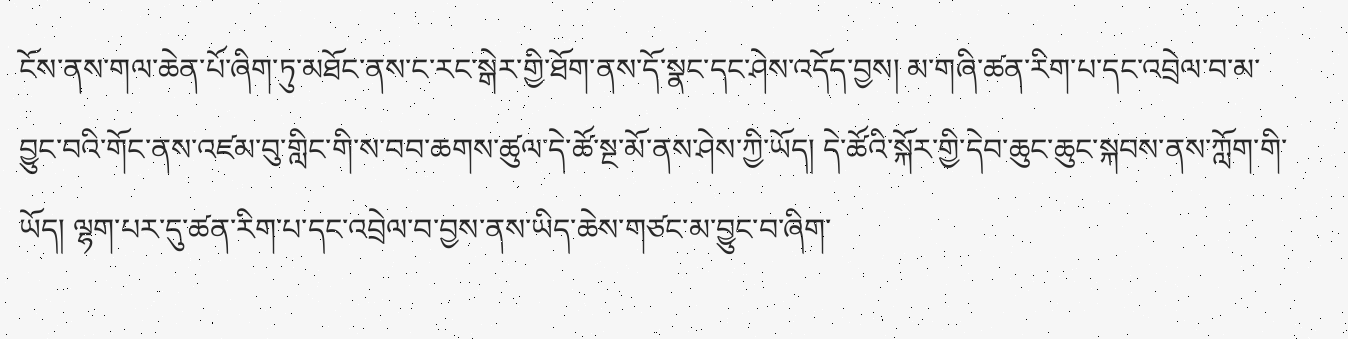ངོས་ནས་གལ་ཆེན་པོ་ཞིག་ཏུ་མཐོང་ནས་ང་རང་སྒེར་གྱི་ཐོག་ནས་དོ་སྣང་དང་ཤེས་འདོད་བྱས། མ་གཞི་ཚན་རིག་པ་དང་འབྲེལ་བ་མ་བྱུང་བའི་གོང་ནས་འཛམ་བུ་གླིང་གི་ས་བབ་ཆགས་ཚུལ་དེ་ཚོ་སྔ་མོ་ནས་ཤེས་ཀྱི་ཡོད། དེ་ཚོའི་སྐོར་གྱི་དེབ་ཆུང་ཆུང་སྐབས་ནས་ཀློག་གི་ཡོད། ལྷག་པར་དུ་ཚན་རིག་པ་དང་འབྲེལ་བ་བྱས་ནས་ཡིད་ཆེས་གཙང་མ་བྱུང་བ་ཞིག་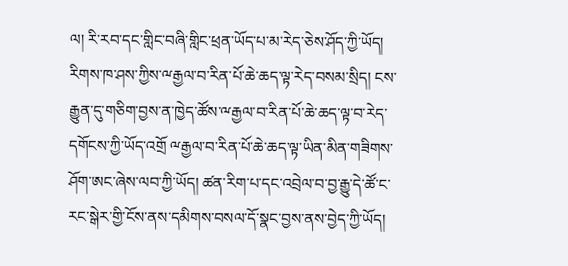ལ། རི་རབ་དང་གླིང་བཞི་གླིང་ཕྲན་ཡོད་པ་མ་རེད་ཅེས་ཤོད་ཀྱི་ཡོད། རིགས་ཁ་ཤས་ཀྱིས་ྋརྒྱལ་བ་རིན་པོ་ཆེ་ཆད་ལྟ་རེད་བསམ་སྲིད། ངས་རྒྱུན་དུ་གཅིག་བྱས་ན་ཁྱེད་ཚོས་ྋརྒྱལ་བ་རིན་པོ་ཆེ་ཆད་ལྟ་བ་རེད་དགོངས་ཀྱི་ཡོད་འགྲོ ྋརྒྱལ་བ་རིན་པོ་ཆེ་ཆད་ལྟ་ཡིན་མིན་གཟིགས་ཤོག་ཨང་ཞེས་ལབ་ཀྱི་ཡོད། ཚན་རིག་པ་དང་འབྲེལ་བ་བྱ་རྒྱུ་དེ་ཚོ་ང་རང་སྒེར་གྱི་ངོས་ནས་དམིགས་བསལ་དོ་སྣང་བྱས་ནས་བྱེད་ཀྱི་ཡོད།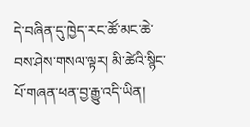དེ་བཞིན་དུ་ཁྱེད་རང་ཚོ་མང་ཆེ་བས་ཤེས་གསལ་ལྟར། མི་ཚེའི་སྙིང་པོ་གཞན་ཕན་བྱ་རྒྱུ་འདི་ཡིན།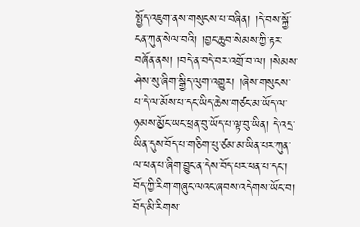སྤྱོད་འཇུག་ནས་གསུངས་པ་བཞིན། །དེ་བས་སྐྱོ་ངན་ཀུན་སེལ་བའི། །བྱང་ཆུབ་སེམས་ཀྱི་རྟར་བཞོན་ནས། །བདེ་ན་བདེ་བར་འགྲོ་བ་ལ། །སེམས་ཤེས་སུ་ཞིག་སྒྱིད་ལུག་འགྱུར། །ཞེས་གསུངས་པ་དེ་ལ་མོས་པ་དང་ཡིད་ཆེས་གཙང་མ་ཡོད་ལ་ཉམས་མྱོང་ཡང་ཕྲན་བུ་ཡོད་པ་ལྟ་བུ་ཡིན། དེ་འདྲ་ཡིན་དུས་བོད་པ་གཅིག་པུ་ཙམ་མ་ཡིན་པར་ཀུན་ལ་ཕན་པ་ཞིག་བྱུང་ན་དེས་བོད་པར་ཕན་པ་དང་། བོད་ཀྱི་རིག་གཞུང་ལའང་ཞབས་འདེགས་ཡོང་བ། བོད་མི་རིགས་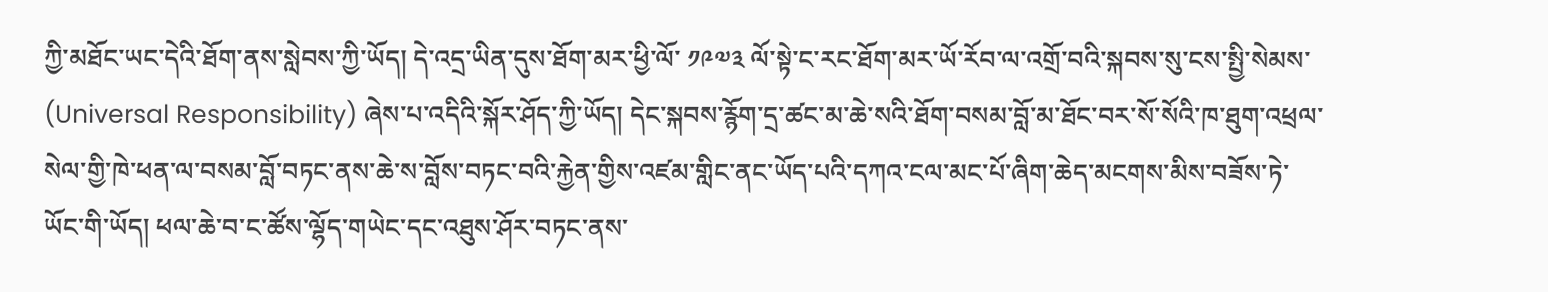ཀྱི་མཐོང་ཡང་དེའི་ཐོག་ནས་སླེབས་ཀྱི་ཡོད། དེ་འདྲ་ཡིན་དུས་ཐོག་མར་ཕྱི་ལོ་ ༡༩༧༣ ལོ་སྟེ་ང་རང་ཐོག་མར་ཡོ་རོབ་ལ་འགྲོ་བའི་སྐབས་སུ་ངས་སྤྱི་སེམས་ (Universal Responsibility) ཞེས་པ་འདིའི་སྐོར་ཤོད་ཀྱི་ཡོད། དེང་སྐབས་རྙོག་དྲ་ཚང་མ་ཆེ་སའི་ཐོག་བསམ་བློ་མ་ཐོང་བར་སོ་སོའི་ཁ་ཐུག་འཕྲལ་སེལ་གྱི་ཁེ་ཕན་ལ་བསམ་བློ་བཏང་ནས་ཆེ་ས་བློས་བཏང་བའི་རྐྱེན་གྱིས་འཛམ་གླིང་ནང་ཡོད་པའི་དཀའ་ངལ་མང་པོ་ཞིག་ཆེད་མངགས་མིས་བཟོས་ཏེ་ཡོང་གི་ཡོད། ཕལ་ཆེ་བ་ང་ཚོས་ལྷོད་གཡེང་དང་འཐུས་ཤོར་བཏང་ནས་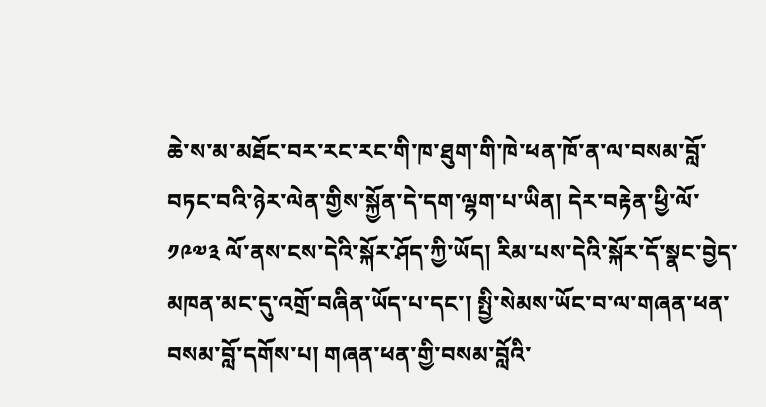ཆེ་ས་མ་མཐོང་བར་རང་རང་གི་ཁ་ཐུག་གི་ཁེ་ཕན་ཁོ་ན་ལ་བསམ་བློ་བཏང་བའི་ཉེར་ལེན་གྱིས་སྐྱོན་དེ་དག་ལྷག་པ་ཡིན། དེར་བརྟེན་ཕྱི་ལོ་ ༡༩༧༣ ལོ་ནས་ངས་དེའི་སྐོར་ཤོད་ཀྱི་ཡོད། རིམ་པས་དེའི་སྐོར་དོ་སྣང་བྱེད་མཁན་མང་དུ་འགྲོ་བཞིན་ཡོད་པ་དང་། སྤྱི་སེམས་ཡོང་བ་ལ་གཞན་ཕན་བསམ་བློ་དགོས་པ། གཞན་ཕན་གྱི་བསམ་བློའི་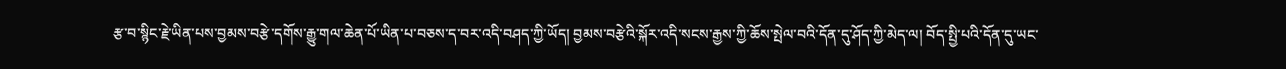རྩ་བ་སྙིང་རྗེ་ཡིན་པས་བྱམས་བརྩེ་དགོས་རྒྱུ་གལ་ཆེན་པོ་ཡིན་པ་བཅས་ད་བར་འདི་བཤད་ཀྱི་ཡོད། བྱམས་བརྩེའི་སྐོར་འདི་སངས་རྒྱས་ཀྱི་ཆོས་སྤེལ་བའི་དོན་དུ་ཤོད་ཀྱི་མེད་ལ། བོད་སྤྱི་པའི་དོན་དུ་ཡང་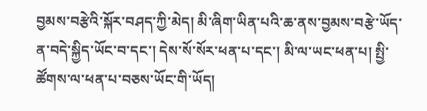བྱམས་བརྩེའི་སྐོར་བཤད་ཀྱི་མེད། མི་ཞིག་ཡིན་པའི་ཆ་ནས་བྱམས་བརྩེ་ཡོད་ན་བདེ་སྐྱིད་ཡོང་བ་དང་། དེས་སོ་སོར་ཕན་པ་དང་། མི་ལ་ཡང་ཕན་པ། སྤྱི་ཚོགས་ལ་ཕན་པ་བཅས་ཡོང་གི་ཡོད།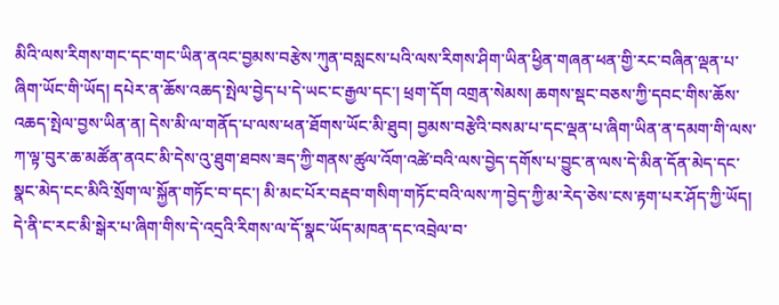མིའི་ལས་རིགས་གང་དང་གང་ཡིན་ནའང་བྱམས་བརྩེས་ཀུན་བསླངས་པའི་ལས་རིགས་ཤིག་ཡིན་ཕྱིན་གཞན་ཕན་གྱི་རང་བཞིན་ལྡན་པ་ཞིག་ཡོང་གི་ཡོད། དཔེར་ན་ཆོས་འཆད་སྤེལ་བྱེད་པ་དེ་ཡང་ང་རྒྱལ་དང་། ཕྲག་དོག འགྲན་སེམས། ཆགས་སྡང་བཅས་ཀྱི་དབང་གིས་ཆོས་འཆད་སྤེལ་བྱས་ཡིན་ན། དེས་མི་ལ་གནོད་པ་ལས་ཕན་ཐོགས་ཡོང་མི་ཐུབ། བྱམས་བརྩེའི་བསམ་པ་དང་ལྡན་པ་ཞིག་ཡིན་ན་དམག་གི་ལས་ཀ་ལྟ་བུར་ཆ་མཚོན་ནའང་མི་དེས་འུ་ཐུག་ཐབས་ཟད་ཀྱི་གནས་ཚུལ་འོག་འཚེ་བའི་ལས་བྱེད་དགོས་པ་བྱུང་ན་ལས་དེ་མིན་དོན་མེད་དང་སྣང་མེད་ངང་མིའི་སྲོག་ལ་སྐྱོན་གཏོང་བ་དང་། མི་མང་པོར་བརྡབ་གསིག་གཏོང་བའི་ལས་ཀ་བྱེད་ཀྱི་མ་རེད་ཅེས་ངས་རྟག་པར་ཤོད་ཀྱི་ཡོད། དེ་ནི་ང་རང་མི་སྒེར་པ་ཞིག་གིས་དེ་འདྲའི་རིགས་ལ་དོ་སྣང་ཡོད་མཁན་དང་འབྲེལ་བ་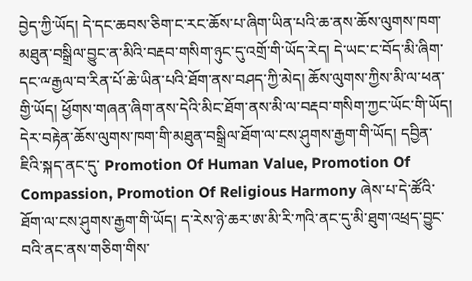བྱེད་ཀྱི་ཡོད། དེ་དང་ཆབས་ཅིག་ང་རང་ཆོས་པ་ཞིག་ཡིན་པའི་ཆ་ནས་ཆོས་ལུགས་ཁག་མཐུན་བསྒྲིལ་བྱུང་ན་མིའི་བརྡབ་གསིག་ཉུང་དུ་འགྲོ་གི་ཡོད་རེད། དེ་ཡང་ང་བོད་མི་ཞིག་དང་ྋརྒྱལ་བ་རིན་པོ་ཆེ་ཡིན་པའི་ཐོག་ནས་བཤད་ཀྱི་མེད། ཆོས་ལུགས་ཀྱིས་མི་ལ་ཕན་གྱི་ཡོད། ཕྱོགས་གཞན་ཞིག་ནས་དེའི་མིང་ཐོག་ནས་མི་ལ་བརྡབ་གསིག་ཀྱང་ཡོང་གི་ཡོད། དེར་བརྟེན་ཆོས་ལུགས་ཁག་གི་མཐུན་བསྒྲིལ་ཐོག་ལ་ངས་ཤུགས་རྒྱག་གི་ཡོད། དབྱིན་ཇིའི་སྐད་ནང་དུ་ Promotion Of Human Value, Promotion Of Compassion, Promotion Of Religious Harmony ཞེས་པ་དེ་ཚོའི་ཐོག་ལ་ངས་ཤུགས་རྒྱག་གི་ཡོད། ད་རེས་ཉེ་ཆར་ཨ་མི་རི་ཀའི་ནང་དུ་མི་ཐུག་འཕྲད་བྱུང་བའི་ནང་ནས་གཅིག་གིས་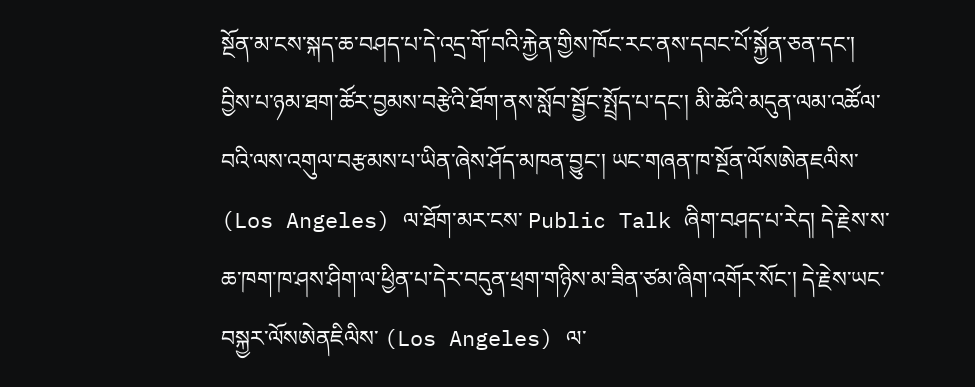སྔོན་མ་ངས་སྐད་ཆ་བཤད་པ་དེ་འདྲ་གོ་བའི་རྐྱེན་གྱིས་ཁོང་རང་ནས་དབང་པོ་སྐྱོན་ཅན་དང་། བྱིས་པ་ཉམ་ཐག་ཚོར་བྱམས་བརྩེའི་ཐོག་ནས་སློབ་སྦྱོང་སྤྲོད་པ་དང་། མི་ཚེའི་མདུན་ལམ་འཚོལ་བའི་ལས་འགུལ་བརྩམས་པ་ཡིན་ཞེས་ཤོད་མཁན་བྱུང་། ཡང་གཞན་ཁ་སྔོན་ལོསཨེནཇལིས་ (Los Angeles) ལ་ཐོག་མར་ངས་ Public Talk ཞིག་བཤད་པ་རེད། དེ་རྗེས་ས་ཆ་ཁག་ཁ་ཤས་ཤིག་ལ་ཕྱིན་པ་དེར་བདུན་ཕྲག་གཉིས་མ་ཟིན་ཙམ་ཞིག་འགོར་སོང་། དེ་རྗེས་ཡང་བསྐྱར་ལོསཨེནཇིལིས་ (Los Angeles) ལ་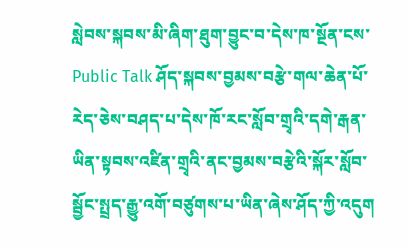སླེབས་སྐབས་མི་ཞིག་ཐུག་བྱུང་བ་དེས་ཁ་སྔོན་ངས་ Public Talk ཤོད་སྐབས་བྱམས་བརྩེ་གལ་ཆེན་པོ་རེད་ཅེས་བཤད་པ་དེས་ཁོ་རང་སློབ་གྲྭའི་དགེ་རྒན་ཡིན་སྟབས་འཛིན་གྲྭའི་ནང་བྱམས་བརྩེའི་སྐོར་སློབ་སྦྱོང་སྤྲད་རྒྱུ་འགོ་བཙུགས་པ་ཡིན་ཞེས་ཤོད་ཀྱི་འདུག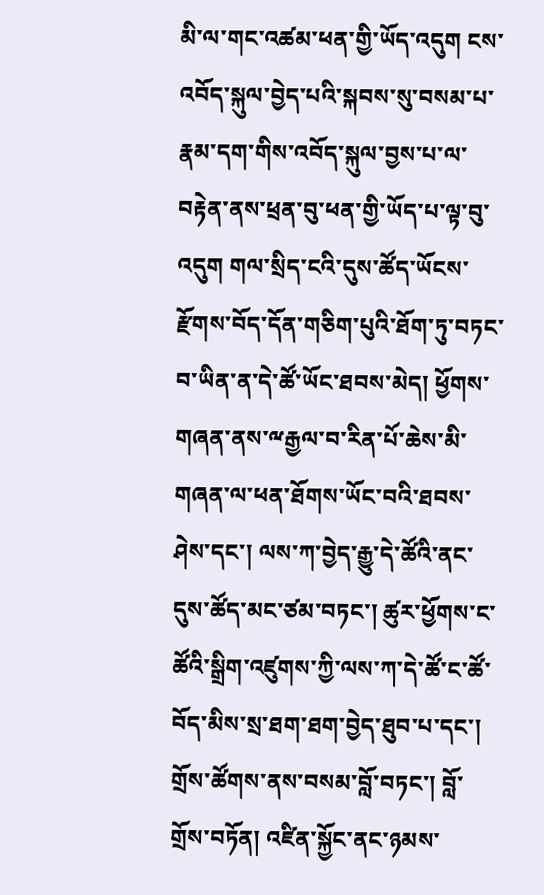མི་ལ་གང་འཚམ་ཕན་གྱི་ཡོད་འདུག ངས་འབོད་སྐུལ་བྱེད་པའི་སྐབས་སུ་བསམ་པ་རྣམ་དག་གིས་འབོད་སྐུལ་བྱས་པ་ལ་བརྟེན་ནས་ཕྲན་བུ་ཕན་གྱི་ཡོད་པ་ལྟ་བུ་འདུག གལ་སྲིད་ངའི་དུས་ཚོད་ཡོངས་རྫོགས་བོད་དོན་གཅིག་པུའི་ཐོག་ཏུ་བཏང་བ་ཡིན་ན་དེ་ཚོ་ཡོང་ཐབས་མེད། ཕྱོགས་གཞན་ནས་ྋརྒྱལ་བ་རིན་པོ་ཆེས་མི་གཞན་ལ་ཕན་ཐོགས་ཡོང་བའི་ཐབས་ཤེས་དང་། ལས་ཀ་བྱེད་རྒྱུ་དེ་ཚོའི་ནང་དུས་ཚོད་མང་ཙམ་བཏང་། ཚུར་ཕྱོགས་ང་ཚོའི་སྒྲིག་འཛུགས་ཀྱི་ལས་ཀ་དེ་ཚོ་ང་ཚོ་བོད་མིས་སྲ་ཐག་ཐག་བྱེད་ཐུབ་པ་དང་། གྲོས་ཚོགས་ནས་བསམ་བློ་བཏང་། བློ་གྲོས་བཏོན། འཛིན་སྐྱོང་ནང་ཉམས་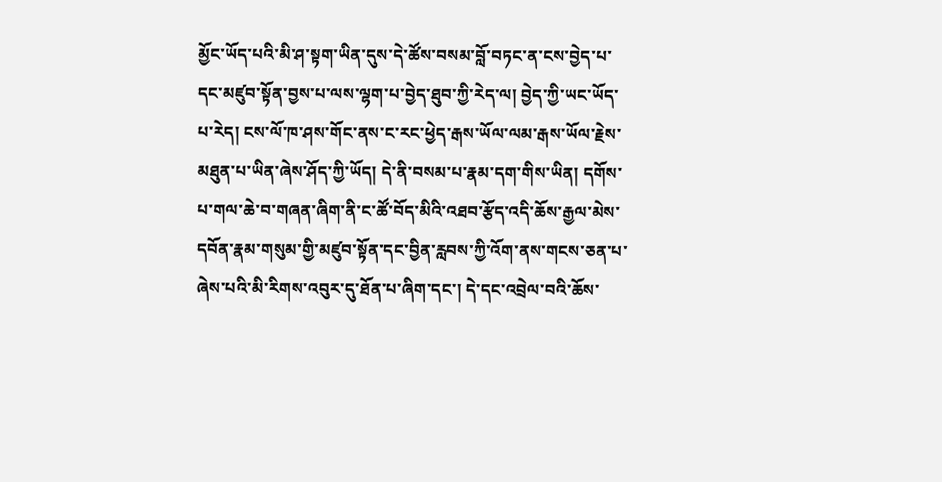མྱོང་ཡོད་པའི་མི་ཤ་སྟག་ཡིན་དུས་དེ་ཚོས་བསམ་བློ་བཏང་ན་ངས་བྱེད་པ་དང་མཛུབ་སྟོན་བྱས་པ་ལས་ལྷག་པ་བྱེད་ཐུབ་ཀྱི་རེད་ལ། བྱེད་ཀྱི་ཡང་ཡོད་པ་རེད། ངས་ལོ་ཁ་ཤས་གོང་ནས་ང་རང་ཕྱེད་རྒས་ཡོལ་ལམ་རྒས་ཡོལ་རྗེས་མཐུན་པ་ཡིན་ཞེས་ཤོད་ཀྱི་ཡོད། དེ་ནི་བསམ་པ་རྣམ་དག་གིས་ཡིན། དགོས་པ་གལ་ཆེ་བ་གཞན་ཞིག་ནི་ང་ཚོ་བོད་མིའི་འཐབ་རྩོད་འདི་ཆོས་རྒྱལ་མེས་དབོན་རྣམ་གསུམ་གྱི་མཛུབ་སྟོན་དང་བྱིན་རླབས་ཀྱི་འོག་ནས་གངས་ཅན་པ་ཞེས་པའི་མི་རིགས་འབུར་དུ་ཐོན་པ་ཞིག་དང་། དེ་དང་འབྲེལ་བའི་ཆོས་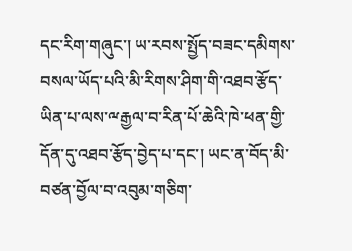དང་རིག་གཞུང་། ཡ་རབས་སྤྱོད་བཟང་དམིགས་བསལ་ཡོད་པའི་མི་རིགས་ཤིག་གི་འཐབ་རྩོད་ཡིན་པ་ལས་ྋརྒྱལ་བ་རིན་པོ་ཆེའི་ཁེ་ཕན་གྱི་དོན་དུ་འཐབ་རྩོད་བྱེད་པ་དང་། ཡང་ན་བོད་མི་བཙན་བྱོལ་བ་འབུམ་གཅིག་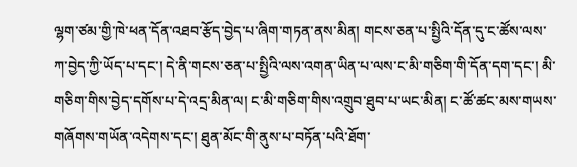ལྷག་ཙམ་གྱི་ཁེ་ཕན་དོན་འཐབ་རྩོད་བྱེད་པ་ཞིག་གཏན་ནས་མིན། གངས་ཅན་པ་སྤྱིའི་དོན་དུ་ང་ཚོས་ལས་ཀ་བྱེད་ཀྱི་ཡོད་པ་དང་། དེ་ནི་གངས་ཅན་པ་སྤྱིའི་ལས་འགན་ཡིན་པ་ལས་ང་མི་གཅིག་གི་དོན་དག་དང་། མི་གཅིག་གིས་བྱེད་དགོས་པ་དེ་འདྲ་མིན་ལ། ང་མི་གཅིག་གིས་འགྲུབ་ཐུབ་པ་ཡང་མིན། ང་ཚོ་ཚང་མས་གཡས་གཞོགས་གཡོན་འདེགས་དང་། ཐུན་མོང་གི་ནུས་པ་བཏོན་པའི་ཐོག་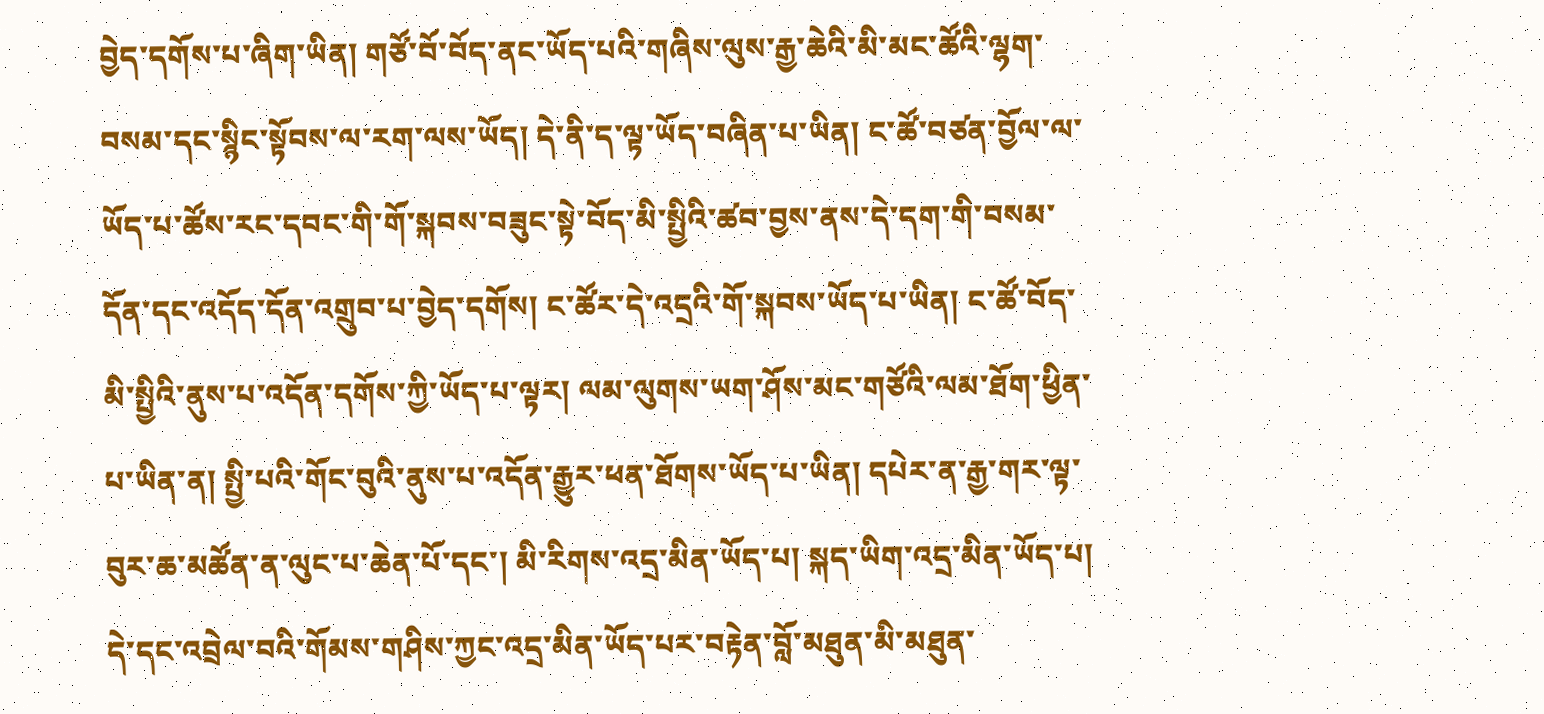བྱེད་དགོས་པ་ཞིག་ཡིན། གཙོ་བོ་བོད་ནང་ཡོད་པའི་གཞིས་ལུས་རྒྱ་ཆེའི་མི་མང་ཚོའི་ལྷག་བསམ་དང་སྙིང་སྟོབས་ལ་རག་ལས་ཡོད། དེ་ནི་ད་ལྟ་ཡོད་བཞིན་པ་ཡིན། ང་ཚོ་བཙན་བྱོལ་ལ་ཡོད་པ་ཚོས་རང་དབང་གི་གོ་སྐབས་བཟུང་སྟེ་བོད་མི་སྤྱིའི་ཚབ་བྱས་ནས་དེ་དག་གི་བསམ་དོན་དང་འདོད་དོན་འགྲུབ་པ་བྱེད་དགོས། ང་ཚོར་དེ་འདྲའི་གོ་སྐབས་ཡོད་པ་ཡིན། ང་ཚོ་བོད་མི་སྤྱིའི་ནུས་པ་འདོན་དགོས་ཀྱི་ཡོད་པ་ལྟར། ལམ་ལུགས་ཡག་ཤོས་མང་གཙོའི་ལམ་ཐོག་ཕྱིན་པ་ཡིན་ན། སྤྱི་པའི་གོང་བུའི་ནུས་པ་འདོན་རྒྱུར་ཕན་ཐོགས་ཡོད་པ་ཡིན། དཔེར་ན་རྒྱ་གར་ལྟ་བུར་ཆ་མཚོན་ན་ལུང་པ་ཆེན་པོ་དང་། མི་རིགས་འདྲ་མིན་ཡོད་པ། སྐད་ཡིག་འདྲ་མིན་ཡོད་པ། དེ་དང་འབྲེལ་བའི་གོམས་གཤིས་ཀྱང་འདྲ་མིན་ཡོད་པར་བརྟེན་བློ་མཐུན་མི་མཐུན་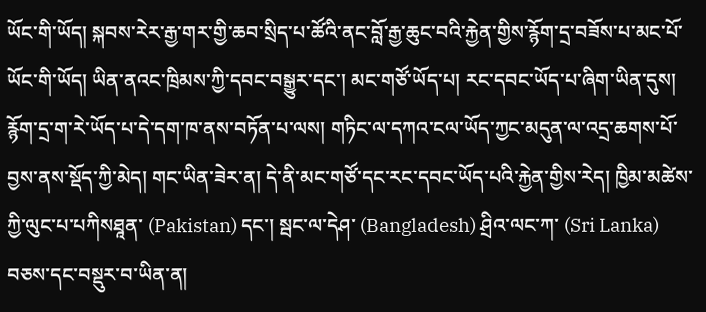ཡོང་གི་ཡོད། སྐབས་རེར་རྒྱ་གར་གྱི་ཆབ་སྲིད་པ་ཚོའི་ནང་བློ་རྒྱ་ཆུང་བའི་རྐྱེན་གྱིས་རྙོག་དྲ་བཟོས་པ་མང་པོ་ཡོང་གི་ཡོད། ཡིན་ནའང་ཁྲིམས་ཀྱི་དབང་བསྒྱུར་དང་། མང་གཙོ་ཡོད་པ། རང་དབང་ཡོད་པ་ཞིག་ཡིན་དུས། རྙོག་དྲ་ག་རེ་ཡོད་པ་དེ་དག་ཁ་ནས་བཏོན་པ་ལས། གཏིང་ལ་དཀའ་ངལ་ཡོད་ཀྱང་མདུན་ལ་འདྲ་ཆགས་པོ་བྱས་ནས་སྡོད་ཀྱི་མེད། གང་ཡིན་ཟེར་ན། དེ་ནི་མང་གཙོ་དང་རང་དབང་ཡོད་པའི་རྐྱེན་གྱིས་རེད། ཁྱིམ་མཚེས་ཀྱི་ལུང་པ་པཀིསཐཱན་ (Pakistan) དང་། སྦང་ལ་དེཤ་ (Bangladesh) ཤྲིའ་ལང་ཀ་ (Sri Lanka) བཅས་དང་བསྡུར་བ་ཡིན་ན།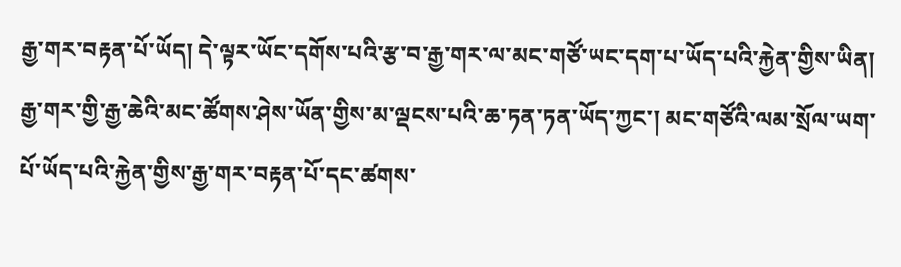རྒྱ་གར་བརྟན་པོ་ཡོད། དེ་ལྟར་ཡོང་དགོས་པའི་རྩ་བ་རྒྱ་གར་ལ་མང་གཙོ་ཡང་དག་པ་ཡོད་པའི་རྐྱེན་གྱིས་ཡིན། རྒྱ་གར་གྱི་རྒྱ་ཆེའི་མང་ཚོགས་ཤེས་ཡོན་གྱིས་མ་ལྡངས་པའི་ཆ་ཏན་ཏན་ཡོད་ཀྱང་། མང་གཙོའི་ལམ་སྲོལ་ཡག་པོ་ཡོད་པའི་རྐྱེན་གྱིས་རྒྱ་གར་བརྟན་པོ་དང་ཚགས་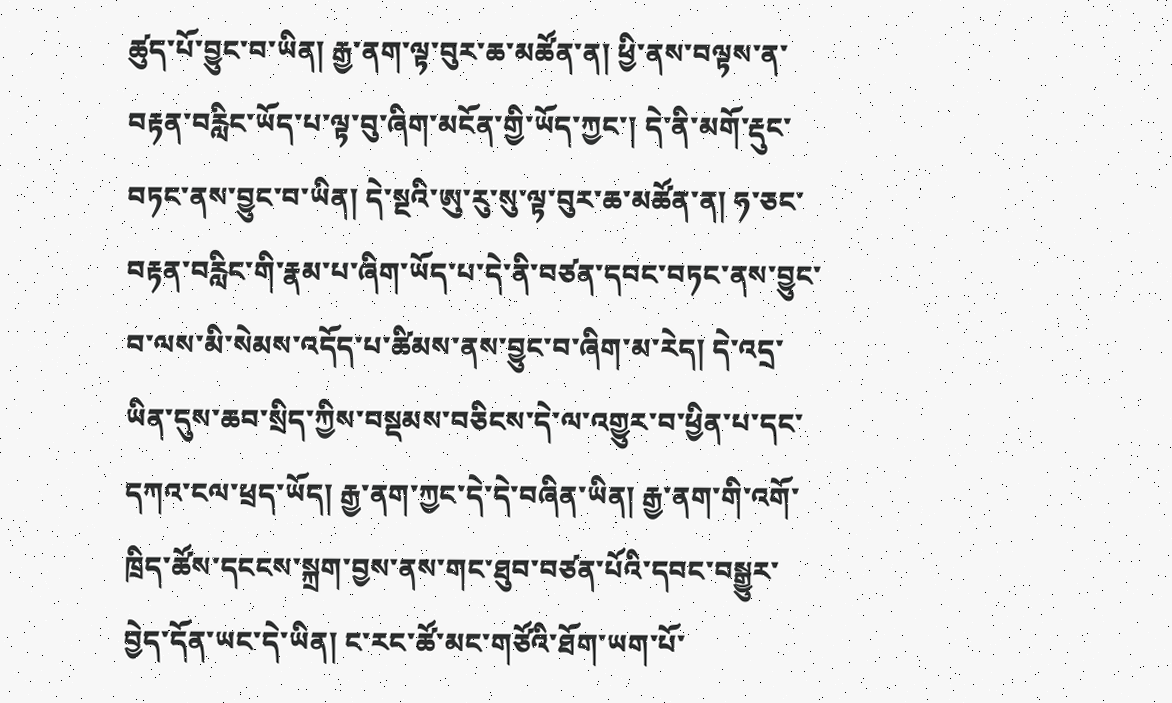ཚུད་པོ་བྱུང་བ་ཡིན། རྒྱ་ནག་ལྟ་བུར་ཆ་མཚོན་ན། ཕྱི་ནས་བལྟས་ན་བརྟན་བརླིང་ཡོད་པ་ལྟ་བུ་ཞིག་མངོན་གྱི་ཡོད་ཀྱང་། དེ་ནི་མགོ་རྡུང་བཏང་ནས་བྱུང་བ་ཡིན། དེ་སྔའི་ཨུ་རུ་སུ་ལྟ་བུར་ཆ་མཚོན་ན། ཧ་ཅང་བརྟན་བརླིང་གི་རྣམ་པ་ཞིག་ཡོད་པ་དེ་ནི་བཙན་དབང་བཏང་ནས་བྱུང་བ་ལས་མི་སེམས་འདོད་པ་ཚིམས་ནས་བྱུང་བ་ཞིག་མ་རེད། དེ་འདྲ་ཡིན་དུས་ཆབ་སྲིད་ཀྱིས་བསྡམས་བཅིངས་དེ་ལ་འགྱུར་བ་ཕྱིན་པ་དང་དཀའ་ངལ་ཕྲད་ཡོད། རྒྱ་ནག་ཀྱང་དེ་དེ་བཞིན་ཡིན། རྒྱ་ནག་གི་འགོ་ཁྲིད་ཚོས་དངངས་སྐྲག་བྱས་ནས་གང་ཐུབ་བཙན་པོའི་དབང་བསྒྱུར་བྱེད་དོན་ཡང་དེ་ཡིན། ང་རང་ཚོ་མང་གཙོའི་ཐོག་ཡག་པོ་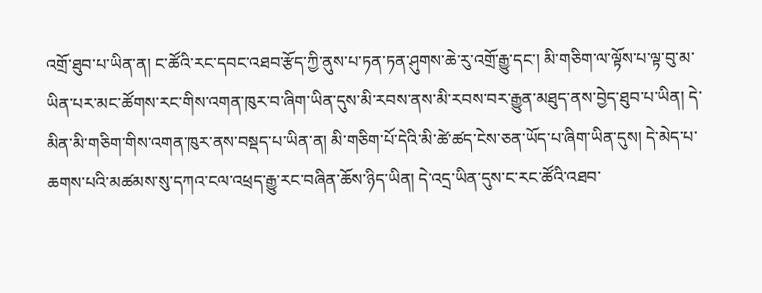འགྲོ་ཐུབ་པ་ཡིན་ན། ང་ཚོའི་རང་དབང་འཐབ་རྩོད་ཀྱི་ནུས་པ་ཏན་ཏན་ཤུགས་ཆེ་རུ་འགྲོ་རྒྱུ་དང་། མི་གཅིག་ལ་ལྟོས་པ་ལྟ་བུ་མ་ཡིན་པར་མང་ཚོགས་རང་གིས་འགན་ཁུར་བ་ཞིག་ཡིན་དུས་མི་རབས་ནས་མི་རབས་བར་རྒྱུན་མཐུད་ནས་བྱེད་ཐུབ་པ་ཡིན། དེ་མིན་མི་གཅིག་གིས་འགན་ཁུར་ནས་བསྡད་པ་ཡིན་ན། མི་གཅིག་པོ་དེའི་མི་ཚེ་ཚད་ངེས་ཅན་ཡོད་པ་ཞིག་ཡིན་དུས། དེ་མེད་པ་ཆགས་པའི་མཚམས་སུ་དཀའ་ངལ་འཕྲད་རྒྱུ་རང་བཞིན་ཆོས་ཉིད་ཡིན། དེ་འདྲ་ཡིན་དུས་ང་རང་ཚོའི་འཐབ་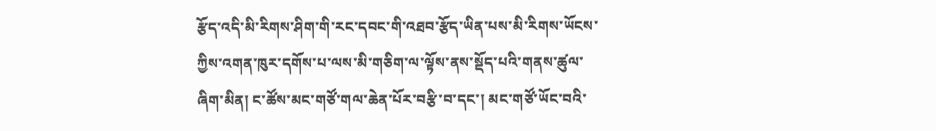རྩོད་འདི་མི་རིགས་ཤིག་གི་རང་དབང་གི་འཐབ་རྩོད་ཡིན་པས་མི་རིགས་ཡོངས་ཀྱིས་འགན་ཁུར་དགོས་པ་ལས་མི་གཅིག་ལ་ལྟོས་ནས་སྡོད་པའི་གནས་ཚུལ་ཞིག་མིན། ང་ཚོས་མང་གཙོ་གལ་ཆེན་པོར་བརྩི་བ་དང་། མང་གཙོ་ཡོང་བའི་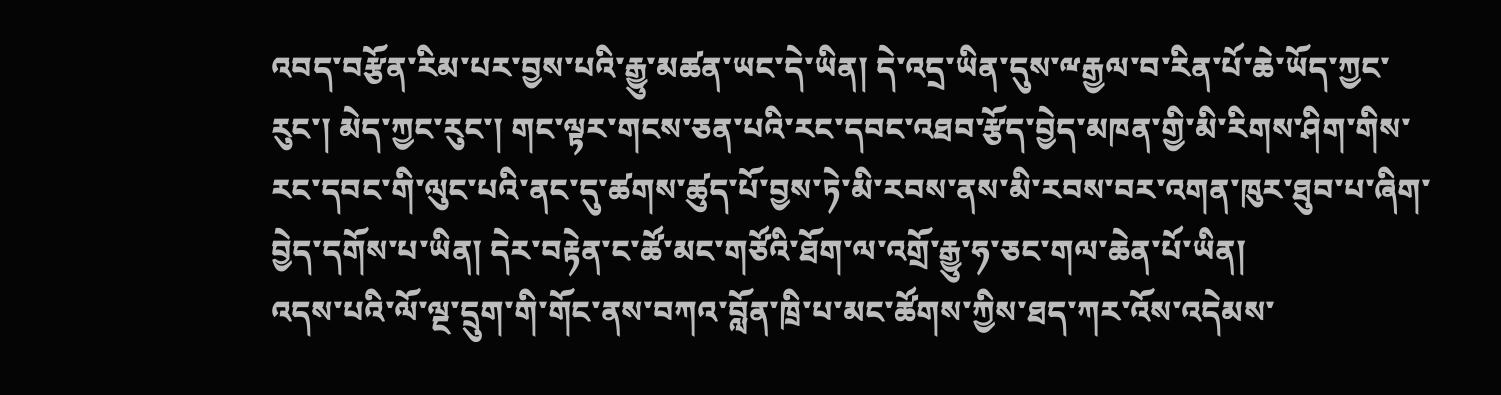འབད་བརྩོན་རིམ་པར་བྱས་པའི་རྒྱུ་མཚན་ཡང་དེ་ཡིན། དེ་འདྲ་ཡིན་དུས་ྋརྒྱལ་བ་རིན་པོ་ཆེ་ཡོད་ཀྱང་རུང་། མེད་ཀྱང་རུང་། གང་ལྟར་གངས་ཅན་པའི་རང་དབང་འཐབ་རྩོད་བྱེད་མཁན་གྱི་མི་རིགས་ཤིག་གིས་རང་དབང་གི་ལུང་པའི་ནང་དུ་ཚགས་ཚུད་པོ་བྱས་ཏེ་མི་རབས་ནས་མི་རབས་བར་འགན་ཁུར་ཐུབ་པ་ཞིག་བྱེད་དགོས་པ་ཡིན། དེར་བརྟེན་ང་ཚོ་མང་གཙོའི་ཐོག་ལ་འགྲོ་རྒྱུ་ཧ་ཅང་གལ་ཆེན་པོ་ཡིན།
འདས་པའི་ལོ་ལྔ་དྲུག་གི་གོང་ནས་བཀའ་བློན་ཁྲི་པ་མང་ཚོགས་ཀྱིས་ཐད་ཀར་འོས་འདེམས་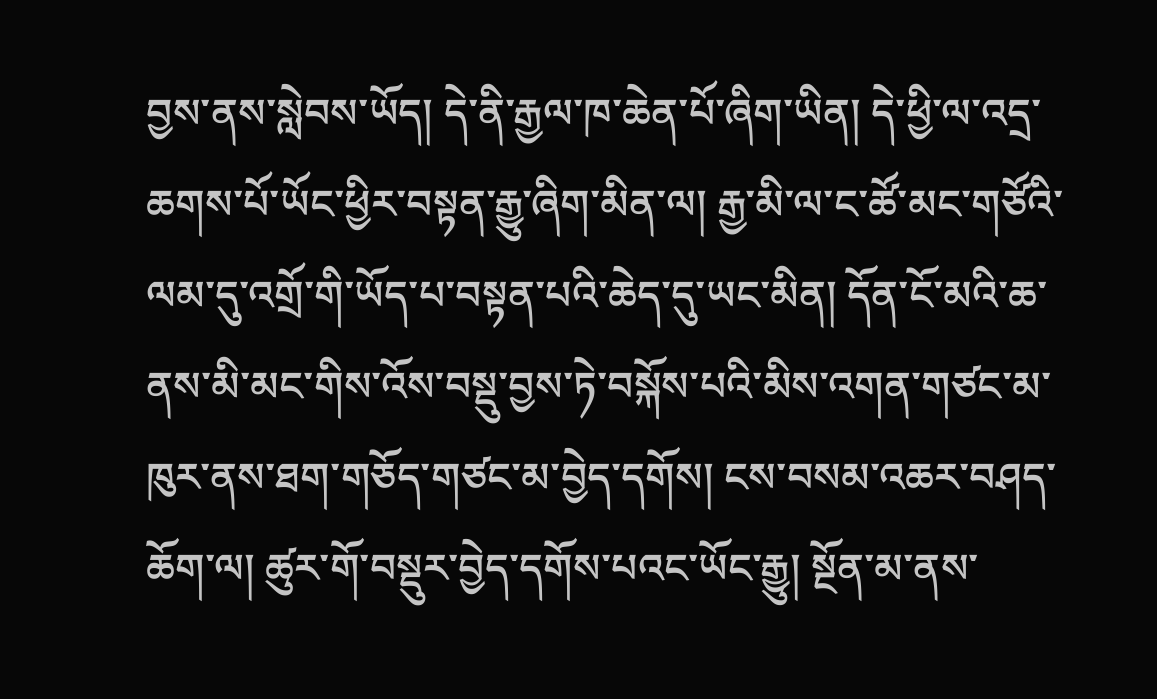བྱས་ནས་སླེབས་ཡོད། དེ་ནི་རྒྱལ་ཁ་ཆེན་པོ་ཞིག་ཡིན། དེ་ཕྱི་ལ་འདྲ་ཆགས་པོ་ཡོང་ཕྱིར་བསྟན་རྒྱུ་ཞིག་མིན་ལ། རྒྱ་མི་ལ་ང་ཚོ་མང་གཙོའི་ལམ་དུ་འགྲོ་གི་ཡོད་པ་བསྟན་པའི་ཆེད་དུ་ཡང་མིན། དོན་ངོ་མའི་ཆ་ནས་མི་མང་གིས་འོས་བསྡུ་བྱས་ཏེ་བསྐོས་པའི་མིས་འགན་གཙང་མ་ཁུར་ནས་ཐག་གཅོད་གཙང་མ་བྱེད་དགོས། ངས་བསམ་འཆར་བཤད་ཆོག་ལ། ཚུར་གོ་བསྡུར་བྱེད་དགོས་པའང་ཡོང་རྒྱུ། སྔོན་མ་ནས་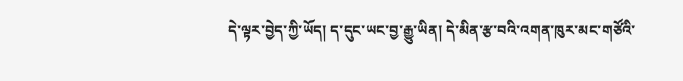དེ་ལྟར་བྱེད་ཀྱི་ཡོད། ད་དུང་ཡང་བྱ་རྒྱུ་ཡིན། དེ་མིན་རྩ་བའི་འགན་ཁུར་མང་གཙོའི་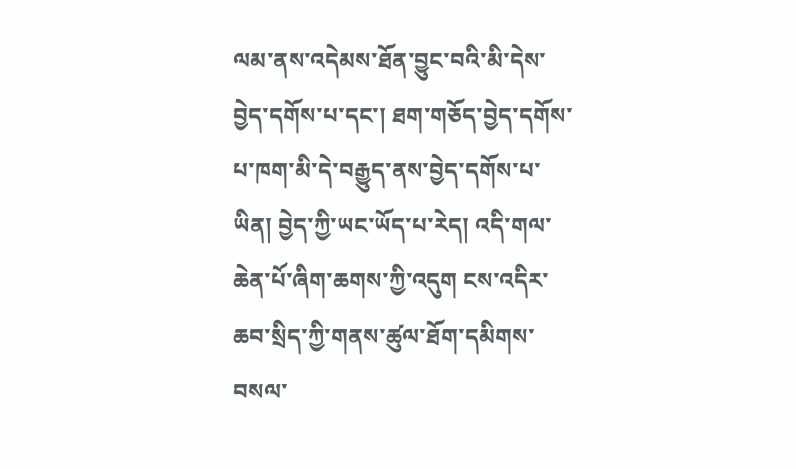ལམ་ནས་འདེམས་ཐོན་བྱུང་བའི་མི་དེས་བྱེད་དགོས་པ་དང་། ཐག་གཅོད་བྱེད་དགོས་པ་ཁག་མི་དེ་བརྒྱུད་ནས་བྱེད་དགོས་པ་ཡིན། བྱེད་ཀྱི་ཡང་ཡོད་པ་རེད། འདི་གལ་ཆེན་པོ་ཞིག་ཆགས་ཀྱི་འདུག ངས་འདིར་ཆབ་སྲིད་ཀྱི་གནས་ཚུལ་ཐོག་དམིགས་བསལ་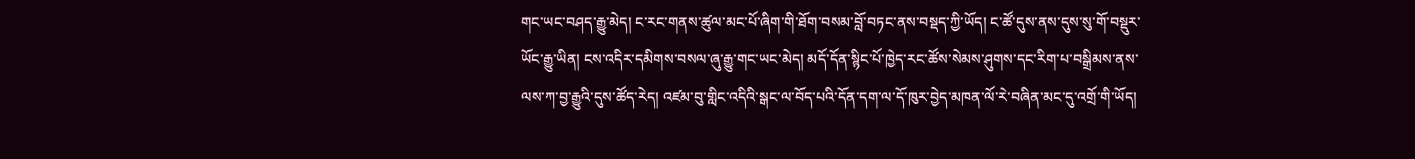གང་ཡང་བཤད་རྒྱུ་མེད། ང་རང་གནས་ཚུལ་མང་པོ་ཞིག་གི་ཐོག་བསམ་བློ་བཏང་ནས་བསྡད་ཀྱི་ཡོད། ང་ཚོ་དུས་ནས་དུས་སུ་གོ་བསྡུར་ཡོང་རྒྱུ་ཡིན། ངས་འདིར་དམིགས་བསལ་ཞུ་རྒྱུ་གང་ཡང་མེད། མདོ་དོན་སྙིང་པོ་ཁྱེད་རང་ཚོས་སེམས་ཤུགས་དང་རིག་པ་བསྒྲིམས་ནས་ལས་ཀ་བྱ་རྒྱུའི་དུས་ཚོད་རེད། འཛམ་བུ་གླིང་འདིའི་སྒང་ལ་བོད་པའི་དོན་དག་ལ་དོ་ཁུར་བྱེད་མཁན་ལོ་རེ་བཞིན་མང་དུ་འགྲོ་གི་ཡོད།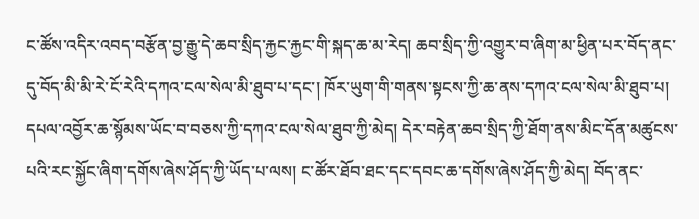ང་ཚོས་འདིར་འབད་བརྩོན་བྱ་རྒྱུ་དེ་ཆབ་སྲིད་རྐྱང་རྐྱང་གི་སྐད་ཆ་མ་རེད། ཆབ་སྲིད་ཀྱི་འགྱུར་བ་ཞིག་མ་ཕྱིན་པར་བོད་ནང་དུ་བོད་མི་མི་རེ་ངོ་རེའི་དཀའ་ངལ་སེལ་མི་ཐུབ་པ་དང་། ཁོར་ཡུག་གི་གནས་སྟངས་ཀྱི་ཆ་ནས་དཀའ་ངལ་སེལ་མི་ཐུབ་པ། དཔལ་འབྱོར་ཆ་སྙོམས་ཡོང་བ་བཅས་ཀྱི་དཀའ་ངལ་སེལ་ཐུབ་ཀྱི་མེད། དེར་བརྟེན་ཆབ་སྲིད་ཀྱི་ཐོག་ནས་མིང་དོན་མཚུངས་པའི་རང་སྐྱོང་ཞིག་དགོས་ཞེས་ཤོད་ཀྱི་ཡོད་པ་ལས། ང་ཚོར་ཐོབ་ཐང་དང་དབང་ཆ་དགོས་ཞེས་ཤོད་ཀྱི་མེད། བོད་ནང་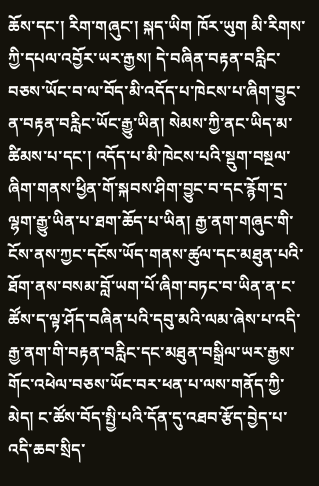ཆོས་དང་། རིག་གཞུང་། སྐད་ཡིག ཁོར་ཡུག མི་རིགས་ཀྱི་དཔལ་འབྱོར་ཡར་རྒྱས། དེ་བཞིན་བརྟན་བརླིང་བཅས་ཡོང་བ་ལ་བོད་མི་འདོད་པ་ཁེངས་པ་ཞིག་བྱུང་ན་བརྟན་བརླིང་ཡོང་རྒྱུ་ཡིན། སེམས་ཀྱི་ནང་ཡིད་མ་ཚིམས་པ་དང་། འདོད་པ་མི་ཁེངས་པའི་སྡུག་བསྔལ་ཞིག་གནས་ཕྱིན་གོ་སྐབས་ཤིག་བྱུང་བ་དང་རྙོག་དྲ་ལྷག་རྒྱུ་ཡིན་པ་ཐག་ཆོད་པ་ཡིན། རྒྱ་ནག་གཞུང་གི་ངོས་ནས་ཀྱང་དངོས་ཡོད་གནས་ཚུལ་དང་མཐུན་པའི་ཐོག་ནས་བསམ་བློ་ཡག་པོ་ཞིག་བཏང་བ་ཡིན་ན་ང་ཚོས་ད་ལྟ་ཤོད་བཞིན་པའི་དབུ་མའི་ལམ་ཞེས་པ་འདི་རྒྱ་ནག་གི་བརྟན་བརླིང་དང་མཐུན་བསྒྲིལ་ཡར་རྒྱས་གོང་འཕེལ་བཅས་ཡོང་བར་ཕན་པ་ལས་གནོད་ཀྱི་མེད། ང་ཚོས་བོད་སྤྱི་པའི་དོན་དུ་འཐབ་རྩོད་བྱེད་པ་འདི་ཆབ་སྲིད་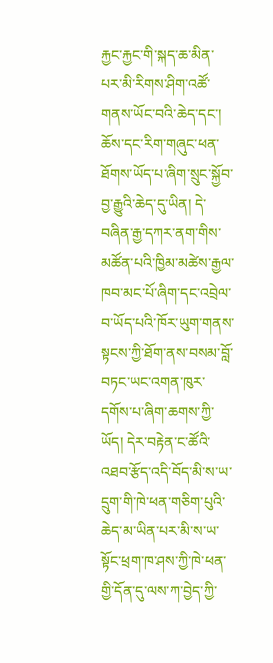རྐྱང་རྐྱང་གི་སྐད་ཆ་མིན་པར་མི་རིགས་ཤིག་འཚོ་གནས་ཡོང་བའི་ཆེད་དང་། ཆོས་དང་རིག་གཞུང་ཕན་ཐོགས་ཡོད་པ་ཞིག་སྲུང་སྐྱོབ་བྱ་རྒྱུའི་ཆེད་དུ་ཡིན། དེ་བཞིན་རྒྱ་དཀར་ནག་གིས་མཚོན་པའི་ཁྱིམ་མཚེས་རྒྱལ་ཁབ་མང་པོ་ཞིག་དང་འབྲེལ་བ་ཡོད་པའི་ཁོར་ཡུག་གནས་སྟངས་ཀྱི་ཐོག་ནས་བསམ་བློ་བཏང་ཡང་འགན་ཁུར་དགོས་པ་ཞིག་ཆགས་ཀྱི་ཡོད། དེར་བརྟེན་ང་ཚོའི་འཐབ་རྩོད་འདི་བོད་མི་ས་ཡ་དྲུག་གི་ཁེ་ཕན་གཅིག་པུའི་ཆེད་མ་ཡིན་པར་མི་ས་ཡ་སྟོང་ཕྲག་ཁ་ཤས་ཀྱི་ཁེ་ཕན་གྱི་དོན་དུ་ལས་ཀ་བྱེད་ཀྱི་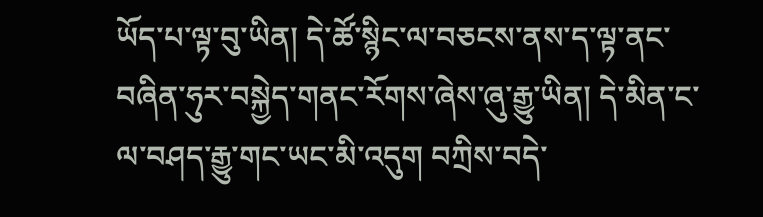ཡོད་པ་ལྟ་བུ་ཡིན། དེ་ཚོ་སྙིང་ལ་བཅངས་ནས་ད་ལྟ་ནང་བཞིན་ཧུར་བསྐྱེད་གནང་རོགས་ཞེས་ཞུ་རྒྱུ་ཡིན། དེ་མིན་ང་ལ་བཤད་རྒྱུ་གང་ཡང་མི་འདུག བཀྲིས་བདེ་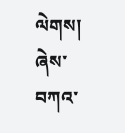ལེགས། ཞེས་བཀའ་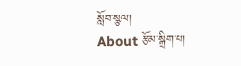སློབ་སྩལ།
About རྩོམ་སྒྲིག་པ།